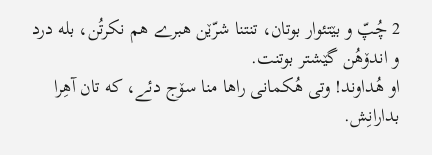2 چُپّ و بێتئوار بوتان، تنتنا شرّێن هبرے هم نکرتُن، بله درد و اندۆهُن گێشتر بوتنت.
او هُداوند! وتی هُکمانی راها منا سۆج دئے، که تان آهِرا بدارانِش.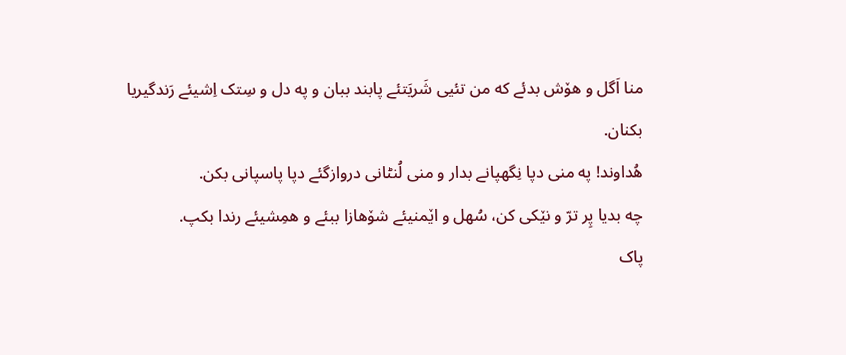منا اَگل و هۆش بدئے که من تئیی شَریَتئے پابند ببان و په دل و سِتک اِشیئے رَندگیریا بکنان.
هُداوند! په منی دپا نِگهپانے بدار و منی لُنٹانی دروازگئے دپا پاسپانی بکن.
چه بدیا پِر ترّ و نێکی کن، سُهل و اێمنیئے شۆهازا ببئے و همِشیئے رندا بکپ.
پاک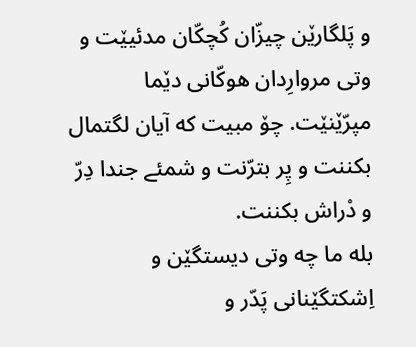و پَلگارێن چیزّان کُچکّان مدئیێت و وتی مروارِدان هوکّانی دێما مپرّێنێت. چۆ مبیت که آیان لگتمال بکننت و پِر بترّنت و شمئے جندا دِرّ و دْراش بکننت.
بله ما چه وتی دیستگێن و اِشکتگێنانی پَدّر و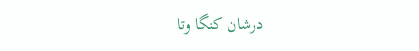درشان کنگا وتا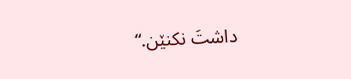داشتَ نکنێن.“